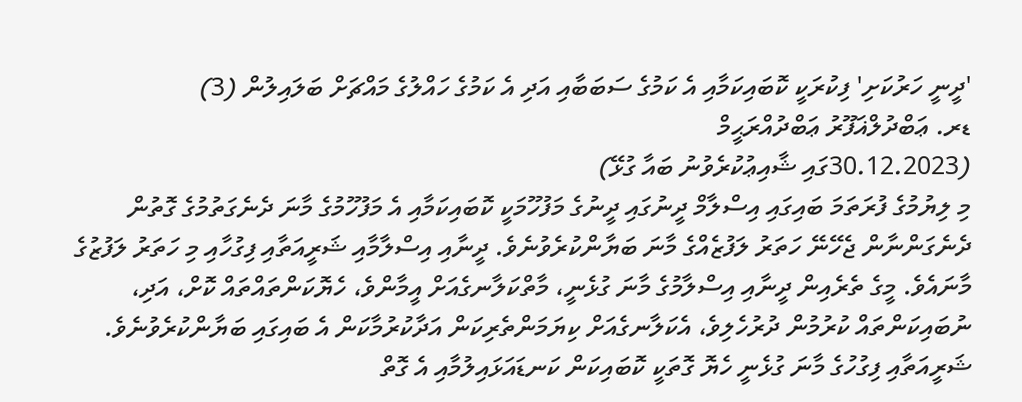'ދީނީ ހަރުކަށި' ފިކުރަކީ ކޮބައިކަމާއި އެ ކަމުގެ ސަބަބާއި އަދި އެ ކަމުގެ ހައްލުގެ މައްޗަށް ބަލައިލުން (3)
ޑރ. ޢަބްދުލްޣަފޫރު ޢަބްދުއްރަޙީމް
(30.12.2023ގައި ޝާއިޢުކުރެވުނު ބައާ ގުޅޭ)
މި ލިޔުމުގެ ފުރަތަމަ ބައިގައި އިސްލާމް ދީނުގައި ދީނުގެ މަފުހޫމަކީ ކޮބައިކަމާއި އެ މަފުހޫމުގެ މާނަ ދެނެގަތުމުގެ ގޮތުން ދެނެގަންނާން ޖެހޭނޭ ހަތަރު ލަފުޒެއްގެ މާނަ ބަޔާންކުރެވުނެވެ. ދީނާއި އިސްލާމާއި ޝަރީއަތާއި ފިގުހާއި މި ހަތަރު ލަފުޒުގެ މާނައެވެ. މީގެ ތެރެއިން ދީނާއި އިސްލާމުގެ މާނަ ގުޅެނީ، މާތްކަލާނގެއަށް އީމާންވެ، ހެޔޮކަންތައްތައް ކޮށް، އަދި، ނުބައިކަންތައް ކުރުމުން ދުރުހެލިވެ، އެކަލާނގެއަށް ކިޔަމަންތެރިކަން އަދާކުރުމާކަން އެ ބައިގައި ބަޔާންކުރެވުނެވެ. ޝަރީއަތާއި ފިގުހުގެ މާނަ ގުޅެނީ ހެޔޮ ގޮތަކީ ކޮބައިކަން ކަނޑައަޅައިލުމާއި އެ ގޮތް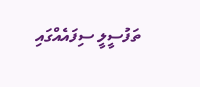ތަފުސީލީ ސިފައެއްގައި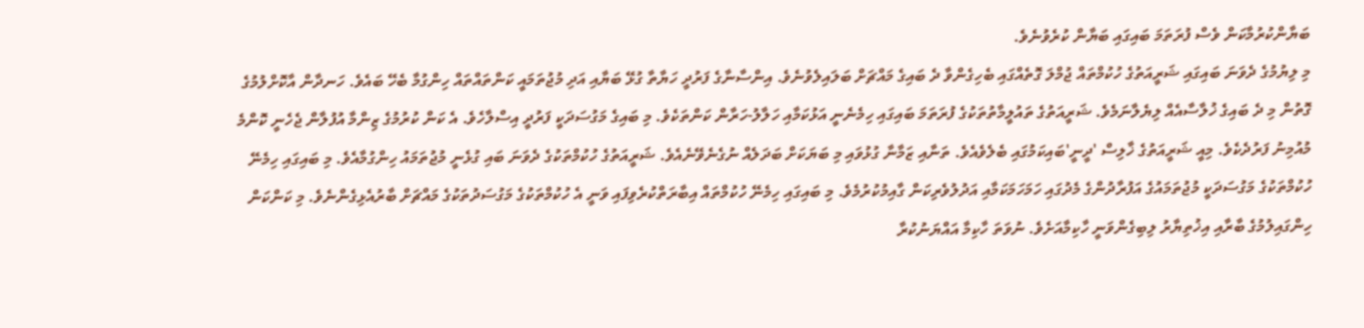ބަޔާންކުރުމާކަން ވެސް ފުރަތަމަ ބައިގައި ބަޔާން ކުރެވުނެވެ.
މި ލިޔުމުގެ ދެވަނަ ބައިގައި ޝަރީއަތުގެ ހުކުމްތައް ޖުމްލަ ގޮތެއްގައި ބެހިގެންވާ ދެ ބައިގެ މައްޗަށް ބަލައިލެވުނެވެ. އިންސާނާގެ ފަރުދީ ހަޔާތާ ގުޅޭ ބަޔާއި އަދި މުޖުތަމައީ ކަންތައްތައް ހިންގުމާ ބެހޭ ބައެވެ. ހަނދާން އާކޮށްލުމުގެ ގޮތުން މި ދެ ބައިގެ ޚުލާސާއެއް ލިޔެލާނަމެވެ. ޝަރީއަތުގެ ތައުލީމާތުތަކުގެ ފުރަތަމަ ބައިގައި ހިމެނެނީ އަޅުކަމާއި ހަލާލު-ހަރާން ކަންތަކެވެ. މި ބައިގެ މަގުސަދަކީ ފަރުދީ އިސްލާހެވެ. އެ ކަން ކުރުމުގެ ޒިންމާ އުފުލާން ޖެހެނީ ކޮންމެ މުއުމިނު ފަރުދެކެވެ. މިއީ ޝަރީއަތުގެ ޚާލިސް 'ދީނީ'ބައިކަމުގައި ބެލެވެއެވެ. ތަނާއި ޒަމާނާ ގުޅުވައި މި ބަޔަކަށް ބަދަލެއް ނުގެނެވޭނެއެވެ. ޝަރީއަތުގެ ހުކުމްތަކުގެ ދެވަނަ ބައި ގުޅެނީ މުޖުތަމައު ހިންގުމާއެވެ. މި ބައިގައި ހިމެނޭ ހުކުމްތަކުގެ މަގުސަދަކީ މުޖުތަމައުގެ އަފުރާދުންގެ މެދުގައި ހަމަހަމަކަމާއި އަދުލުވެރިކަން ގާއިމުކުރުމެވެ. މި ބައިގައި ހިމެނޭ ހުކުމްތައް އިބާރަތްކުރެވިފައި ވަނީ އެ ހުކުމްތަކުގެ މަގުސަދުތަކުގެ މައްޗަށް ބާރުއެޅިގެންނެވެ. މި ކަންކަން ހިންގައިލުމުގެ ބާރާއި އިޚުތިޔާރު ލިބިގެންވަނީ ހާކިމާއަށެވެ. ނުވަތަ ހާކިމާ އައްޔަނުކުރާ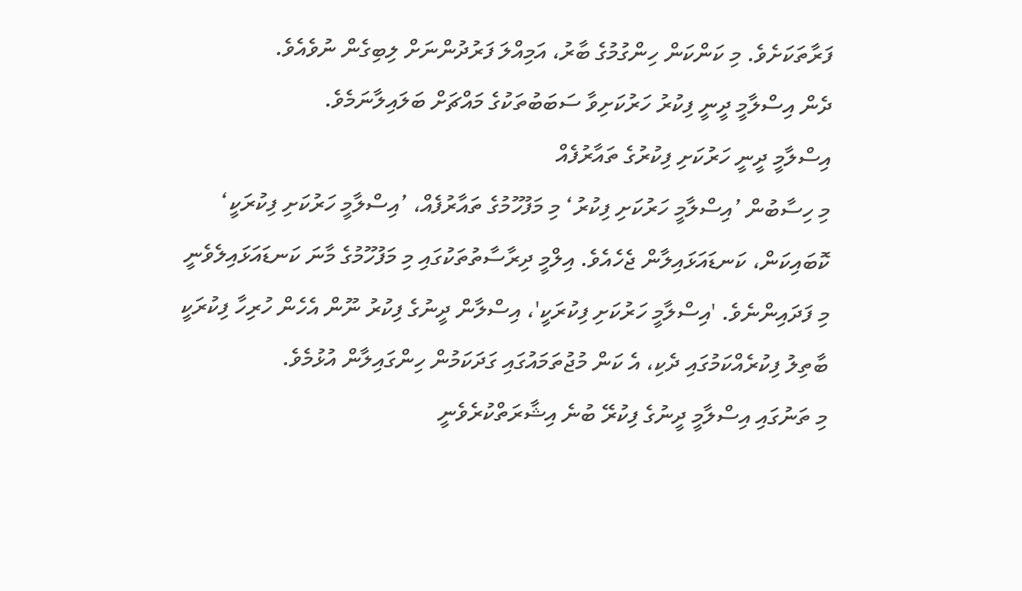ފަރާތަކަށެވެ. މި ކަންކަން ހިންގުމުގެ ބާރު، އަމިއްލަ ފަރުދުންނަށް ލިބިގެން ނުވެއެވެ.
ދެން އިސްލާމީ ދީނީ ފިކުރު ހަރުކަށިވާ ސަބަބުތަކުގެ މައްޗަށް ބަލައިލާނަމެވެ.
އިސްލާމީ ދީނީ ހަރުކަށި ފިކުރުގެ ތައާރުފެއް
މި ހިސާބުން ’އިސްލާމީ ހަރުކަށި ފިކުރު‘ މި މަފުހޫމުގެ ތައާރުފެއް، ’އިސްލާމީ ހަރުކަށި ފިކުރަކީ‘ ކޮބައިކަން، ކަނޑައަޅައިލާން ޖެހެއެވެ. އިލްމީ ދިރާސާތުތަކުގައި މި މަފުހޫމުގެ މާނަ ކަނޑައަޅައިލެވެނީ މި ފަދައިންނެވެ. 'އިސްލާމީ ހަރުކަށި ފިކުރަކީ'، އިސްލާން ދީނުގެ ފިކުރު ނޫން އެހެން ހުރިހާ ފިކުރަކީ ބާތިލު ފިކުރެއްކަމުގައި ދެކި، އެ ކަން މުޖުތަމައުގައި ގަދަކަމުން ހިންގައިލާން އުޅުމެވެ.
މި ތަނުގައި އިސްލާމީ ދީނުގެ ފިކުރޭ ބުނެ އިޝާރަތްކުރެވެނީ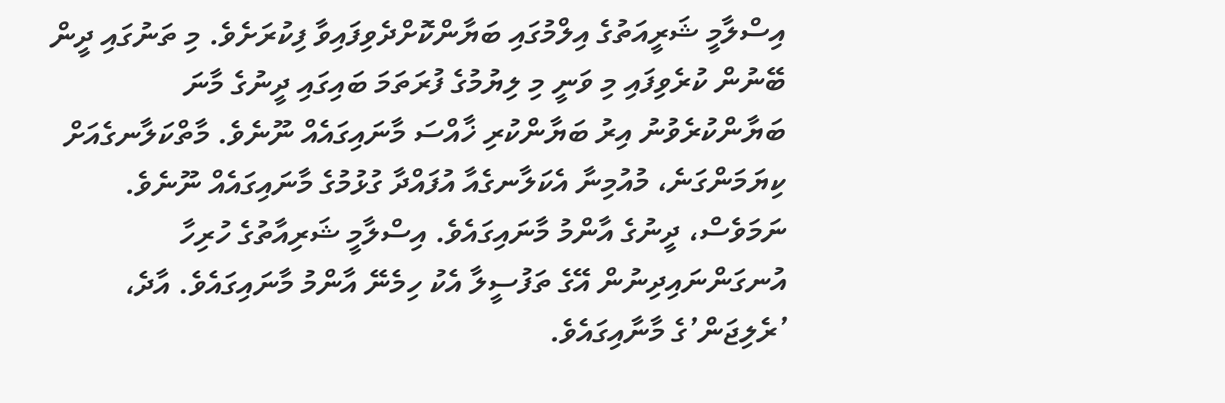އިސްލާމީ ޝަރީއަތުގެ އިލްމުގައި ބަޔާންކޮށްދެވިފައިވާ ފިކުރަށެވެ. މި ތަނުގައި ދީން ބޭނުން ކުރެވިފައި މި ވަނީ މި ލިޔުމުގެ ފުރަތަމަ ބައިގައި ދީނުގެ މާނަ ބަޔާންކުރެވުނު އިރު ބަޔާންކުރި ޚާއްސަ މާނައިގައެއް ނޫނެވެ. މާތްކަލާނގެއަށް ކިޔަމަންގަނެ، މުއުމިނާ އެކަލާނގެއާ އުފައްދާ ގުޅުމުގެ މާނައިގައެއް ނޫނެވެ. ނަމަވެސް، ދީނުގެ އާންމު މާނައިގައެވެ. އިސްލާމީ ޝަރިއާތުގެ ހުރިހާ އުނގަންނައިދިނުން އޭގެ ތަފުސީލާ އެކު ހިމެނޭ އާންމު މާނައިގައެވެ. އާދެ، ’ރެލިޖަން’ގެ މާނާއިގައެވެ.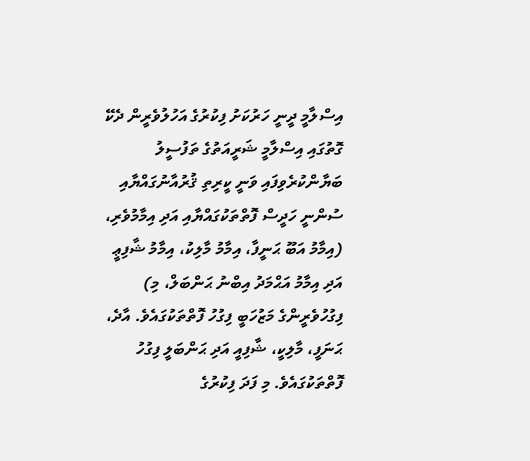އިސްލާމީ ދީނީ ހަރުކަށު ފިކުރުގެ އަހުލުވެރީން ދެކޭ ގޮތުގައި އިސްލާމީ ޝަރީއަތުގެ ތަފުސީލު ބަޔާންކުރެވިފައި ވަނީ ކީރިތި ޤުރުއާނުގައްޔާއި ސުންނީ ހަދީސް ފޮތްތަކުގައްޔާއި އަދި އިމާމުވެރި، (އިމާމު އަބޫ ޙަނީފާ، އިމާމު މާލިކު، އިމާމު ޝާފިޢީ އަދި އިމާމު އަޙްމަދު އިބްނު ޙަންބަލް، މި) ފިގުހުވެރީންގެ މަޒުހަބީ ފިގުހު ފޮތްތަކުގައެވެ. އާދެ، ޙަނަފީ، މާލިކީ، ޝާފިއީ އަދި ޙަންބަލީ ފިގުހު ފޮތްތަކުގައެވެ. މި ފަދަ ފިކުރުގެ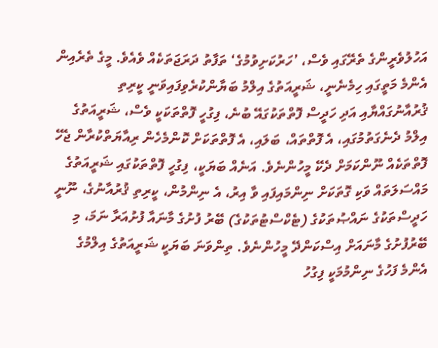އަހުލުވެރީންގެ ތެރޭގައި ވެސް، ’ހަރުކަށިވުމުގެ‘ ތަފާތު ދަރަޖަތަކެއް ވެއެވެ. މީގެ ތެރެއިން އެންމެ މަތީގައި ހިމެނެނީ، ޝަރީއަތުގެ އިލްމު ބަޔާންކުރެވިފައިވަނީ ކީރިތި ޤުރުއާނުގައްޔާއި އަދި ހަދީސް ފޮތްތަކުގައޭ ބުނެ، ފިގުހީ ފޮތްތަކަކީ ވެސް، ޝަރީއަތުގެ އިލްމު ދެނެގަތުމުގައި، އެ ފޮތްތައް، ބަލައި، އެ ފޮތްތަކަށް ކޮންމެހެން ރިއާޔަތްކުރާން ޖެހޭ ފޮތްތަކެއް ނޫންކަމަށް ދެކޭ މީހުންނެވެ. އަނެއް ބަޔަކީ، ފިގުހީ ފޮތްތަކުގައި ޝަރީއަތުގެ މައްސަލަތައް ވަކި ގޮތަކަށް ނިންމައިފައި ވާ އިރު، އެ ނިންމުން، ކީރިތި ޤުރުއާނުގެ، ނޫނީ ހަދީސްތަކުގެ ނައްޞުތަކުގެ (ޓެކްސްޓުތަކުގެ) ބޭރު ފުށުގެ މާނައާ ފުށުއަރާ ނަމަ، މި ބޭރުފުށުގެ މާނައަށް އިސްކަންދޭ މީހުންނެވެ. ތިންވަނަ ބަޔަކީ ޝަރީއަތުގެ އިލްމުގެ އެންމެ ފަހުގެ ނިންމުމަކީ ފިގުހު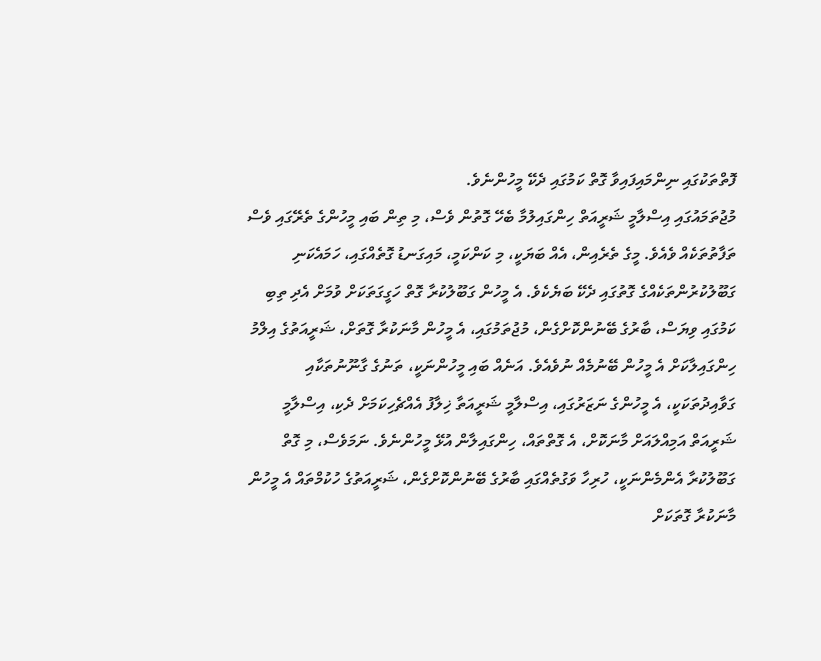ފޮތްތަކުގައި ނިންމައިފައިވާ ގޮތް ކަމުގައި ދެކޭ މީހުންނެވެ.
މުޖުތަމައުގައި އިސްލާމީ ޝަރީއަތް ހިންގައިލުމާ ބެހޭ ގޮތުން ވެސް، މި ތިން ބައި މީހުންގެ ތެރޭގައި ވެސް ތަފާތުތަކެއް ވެއެވެ. މީގެ ތެރެއިން، އެއް ބަޔަކީ، މި ކަންކަމީ، މައިގަނޑު ގޮތެއްގައި، ހަމައެކަނި ގަބޫލުކުރުންތަކެއްގެ ގޮތުގައި ދެކޭ ބަޔެކެވެ. އެ މީހުން ގަބޫލުކުރާ ގޮތް ހަގީގަތަކަށް ވުމަށް އެދި ތިބި ކަމުގައި ވިޔަސް، ބާރުގެ ބޭނުންކޮށްގެން، މުޖުތަމުގައި، އެ މީހުން މާނަކުރާ ގޮތަށް، ޝަރީއަތުގެ އިލްމު ހިންގައިލާކަށް އެ މީހުން ބޭނުމެއް ނުވެއެވެ. އަނެއް ބައި މީހުންނަކީ، ތަނުގެ ގާނޫނުތަކާއި ގަވާއިދުތަކަކީ، އެ މީހުންގެ ނަޒަރުގައި، އިސްލާމީ ޝަރީއަތާ ޚިލާފު އެއްޗެހިކަމަށް ދެކި، އިސްލާމީ ޝަރީއަތް އަމިއްލައަށް މާނަކޮށް، އެ ގޮތްތައް، ހިންގައިލާން އުޅޭ މީހުންނެވެ. ނަމަވެސް، މި ގޮތް ގަބޫލުކުރާ އެންމެންނަކީ، ހުރިހާ ވަގުތެއްގައި ބާރުގެ ބޭނުންކޮށްގެން، ޝަރީއަތުގެ ހުކުމްތައް އެ މީހުން މާނަކުރާ ގޮތަކަށް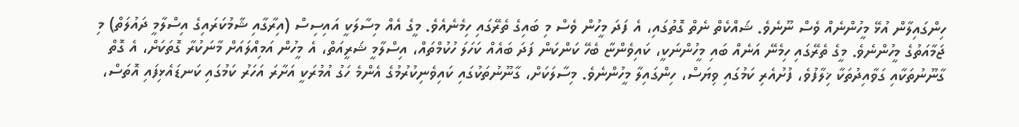ހިންގައިލާން އުޅޭ މީހުންނެއް ވެސް ނޫނެވެ. ޝައްކެތް ނެތް ގޮތުގައި، އެ ފަދަ މީހުން ވެސް މި ބައިގެ ތެރޭގައި ހިމެނެއެވެ. މީގެ އެއް މިސާލަކީ އައިސިސް (އިރާގާއި ޝާމުކަރައިގެ އިސްލާމީ ދައުލަތް) މި ޖަމާއަތުގެ މީހުންނެވެ. މީގެ ތެރޭގައި ހިމެނޭ އަނެއް ބައި މީހުންނަކީ، ކައިވެންޏާ ބެހޭ ކަންކަން ފަދަ ބައެއް ކަހަލަ ހުކުމްތައް، އިސްލާމީ ޝަރީއަތް، އެ މީހުން އަމިއްލައަށް މާނަކުރާ ގޮތަކަށް، އެ ގޮތް ގާނޫނުތަކާއި ގަވާއިދުތަކާ ޚިލާފުވެ، ފުށުއެރި ކަމުގައި ވިޔަސް، ހިންގައިލާ މީހުންނެވެ. މިސާލަކަށް، ގާނޫނުތަކުގައި ކައިވެނިކުރުމުގެ އެންމެ ހަގު އުމުރަކީ އަށާރަ އަހަރު ކަމުގައި ކަނޑައެޅިފައި އޮތަސް،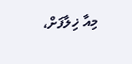މިއާ ޚިލާފަށް،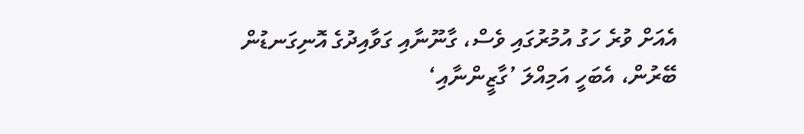އެއަށް ވުރެ ހަގު އުމުރުގައި ވެސް، ގާނޫނާއި ގަވާއިދުގެ އޮނިގަނޑުން ބޭރުން، އެބަހީ އަމިއްލަ ’ގާޒީންނާއި‘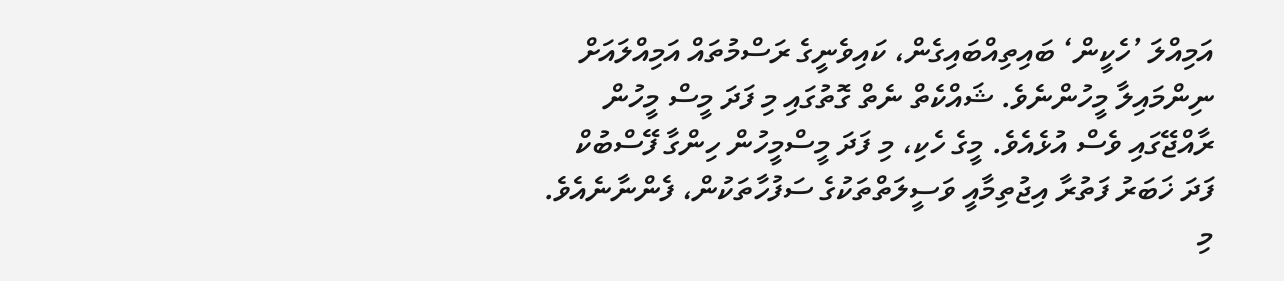އަމިއްލަ ’ހެކީން‘ ބައިތިއްބައިގެން، ކައިވެނީގެ ރަސްމުތައް އަމިއްލައަށް ނިންމައިލާ މީހުންނެވެ. ޝައްކެތް ނެތް ގޮތުގައި މި ފަދަ މީސް މީހުން ރާއްޖޭގައި ވެސް އުޅެއެވެ. މީގެ ހެކި، މި ފަދަ މީސްމީހުން ހިންގާ ފޭސްބުކް ފަދަ ޚަބަރު ފަތުރާ އިޖުތިމާއީ ވަސީލަތްތަކުގެ ސަފުހާތަކުން، ފެންނާނެއެވެ.
މި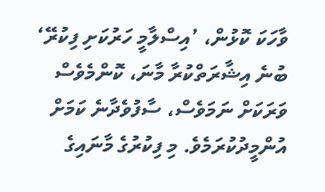ވާހަކަ ކޮޅުން، ’އިސްލާމީ ހަރުކަށި ފިކުރޭ‘ ބުނެ އިޝާރަތްކުރާ މާނަ، ކޮންމެވެސް ވަރަކަށް ނަމަވެސް، ސާފުވެދާނެ ކަމަށް އުންމީދުކުރަމެވެ. މި ފިކުރުގެ މާނައިގެ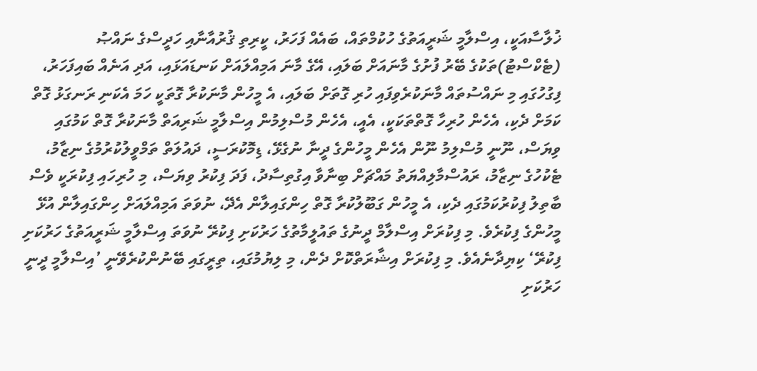ޚުލާސާއަކީ، އިސްލާމީ ޝަރީއަތުގެ ހުކުމްތައް، ބައެއް ފަހަރު، ކީރިތި ޤުރުއާނާއި ހަދީސްގެ ނައްޞު (ޓެކްސްޓު)ތަކުގެ ބޭރު ފުށުގެ މާނައަށް ބަލައި، އޭގެ މާނަ އަމިއްލައަށް ކަނޑައަޅައި، އަދި އަނެއް ބައިފަހަރު، ފިގުހުގައި މި ނައްސުތައް މާނަކުރެވިފައި ހުރި ގޮތަށް ބަލައި، އެ މީހުން މާނަކުރާ ގޮތަކީ ހަމަ އެކަނި ރަނގަޅު ގޮތް ކަމަށް ދެކި، އެހެން ހުރިހާ ގޮތްތަކަކީ، އެއީ، އެހެން މުސްލިމުން އިސްލާމީ ޝަރިއަތް މާނަކުރާ ގޮތް ކަމުގައި ވިޔަސް، ނޫނީ މުސްލިމު ނޫން އެހެން މީހުންގެ ދީނާ ނުގެޅޭ، ޑިމޮކުރަސީ، ދައުލަތް ތަމްވީލުކުރުމުގެ ނިޒާމު، ޓެކުހުގެ ނިޒާމު، ރައުސްމާލިއްޔަތު މައްޗަށް ބިނާވާ އިގުތިސާދު، ފަދަ ފިކުރު ވިޔަސް، މި ހުރިހައި ފިކުރަކީ ވެސް ބާތިލު ފިކުރުކަމުގައި ދެކި، އެ މީހުން ގަބޫލުކުރާ ގޮތް ހިންގައިލާން އެދޭ، ނުވަތަ އަމިއްލައަށް ހިންގައިލާން އުޅޭ މީހުންގެ ފިކުރެވެ. މި ފިކުރަށް އިސްލާމް ދީނުގެ ތައުލީމާތުގެ ހަރުކަށި ފިކުރޭ ނުވަތަ އިސްލާމީ ޝަރީއަތުގެ ހަރުކަށި ފިކުރޭ‘ ކިޔިދާނެއެވެ. މި ފިކުރަށް އިޝާރަތްކޮށް ދެން، މި ލިޔުމުގައި، ތިރީގައި ބޭނުންކުރެވޭނީ ’އިސްލާމީ ދީނީ ހަރުކަށި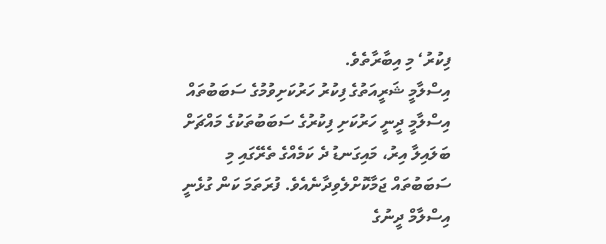ފިކުރު‘ މި އިބާރާތެވެ.
އިސްލާމީ ޝަރީއަތުގެ ފިކުރު ހަރުކަށިވުމުގެ ސަބަބުތައް
އިސްލާމީ ދީނީ ހަރުކަށި ފިކުރުގެ ސަބަބުތަކުގެ މައްޗަށް ބަލައިލާ އިރު، މައިގަނޑު ދެ ކަމެއްގެ ތެރޭގައި މި ސަބަބުތައް ޖަމާކޮށްލެވިދާނެއެވެ. ފުރަތަމަ ކަން ގުޅެނީ އިސްލާމް ދީނުގެ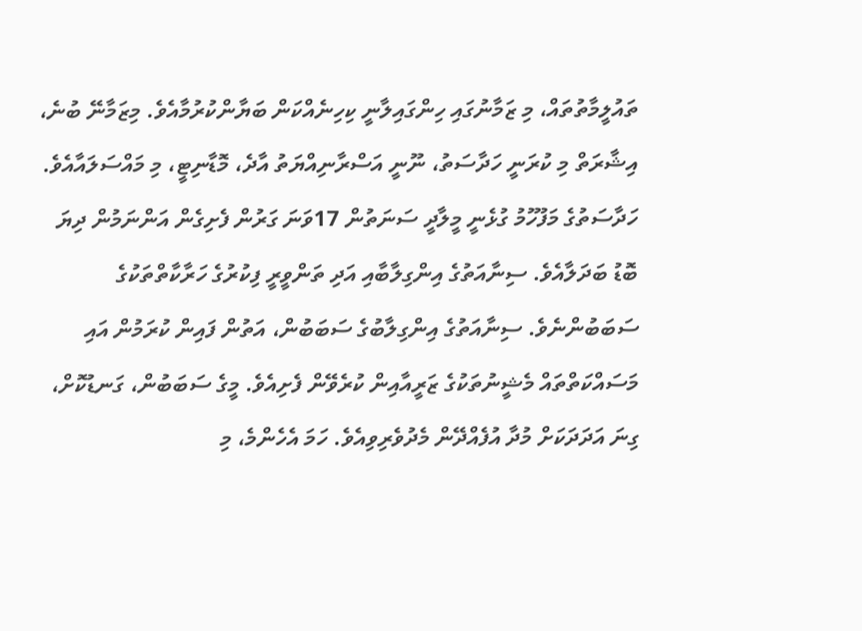ތައުލީމާތުތައް، މި ޒަމާނުގައި ހިންގައިލާނީ ކިހިނެއްކަން ބަޔާންކުރުމާއެވެ. މިޒަމާނޭ ބުނެ، އިޝާރަތް މި ކުރަނީ ހަދާސަތު، ނޫނީ އަސްރާނިއްޔަތު އާދެ، މޮޑާނިޓީ، މި މައްސަލައާއެވެ. ހަދާސަތުގެ މަފުހޫމު ގުޅެނީ މީލާދީ ސަނަތުން 17ވަނަ ގަރުން ފެށިގެން އަންނަމުން ދިޔަ ބޮޑު ބަދަލާއެވެ. ސިނާއަތުގެ އިންގިލާބާއި އަދި ތަންވީރީ ފިކުރުގެ ހަރާކާތްތަކުގެ ސަބަބުންނެވެ. ސިނާއަތުގެ އިންގިލާބުގެ ސަބަބުން، އަތުން ފައިން ކުރަމުން އައި މަސައްކަތްތައް މެޝީނުތަކުގެ ޒަރީއާއިން ކުރެވޭން ފެށިއެވެ. މީގެ ސަބަބުން، ގަނޑުކޮށް، ގިނަ އަދަދަކަށް މުދާ އުފެއްދޭން މެދުވެރިވިއެވެ. ހަމަ އެހެންމެ، މި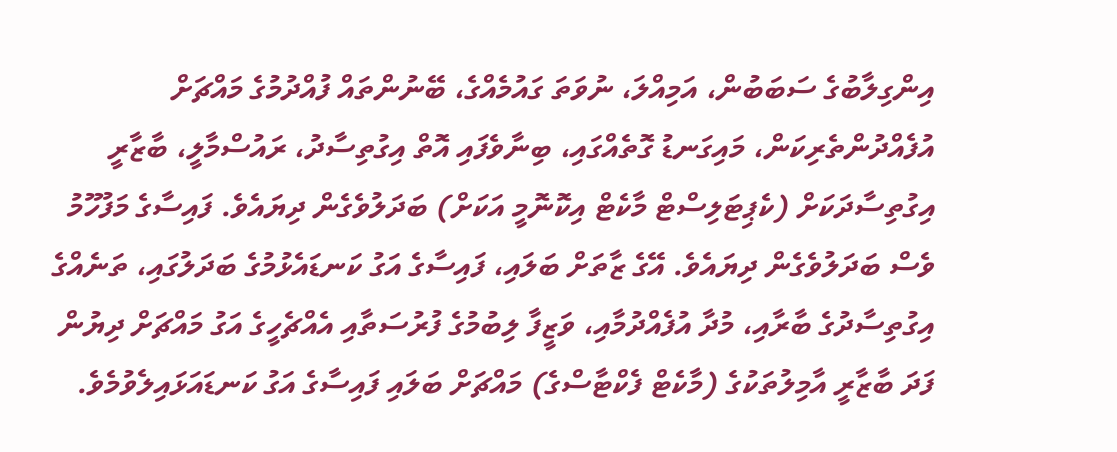އިންގިލާބުގެ ސަބަބުން، އަމިއްލަ، ނުވަތަ ގައުމެއްގެ، ބޭނުންތައް ފުއްދުމުގެ މައްޗަށް އުފެއްދުންތެރިކަން، މައިގަނޑު ގޮތެއްގައި، ބިނާވެފައި އޮތް އިގުތިސާދު، ރައުސްމާލީ، ބާޒާރީ އިގުތިސާދަކަށް (ކެޕިޓަލިސްޓް މާކެޓް އިކޮނޮމީ އަކަށް) ބަދަލުވެގެން ދިޔައެވެ. ފައިސާގެ މަފުހޫމު ވެސް ބަދަލުވެގެން ދިޔައެވެ. އޭގެ ޒާތަށް ބަލައި، ފައިސާގެ އަގު ކަނޑައެޅުމުގެ ބަދަލުގައި، ތަނެއްގެ އިގުތިސާދުގެ ބާރާއި، މުދާ އުފެއްދުމާއި، ވަޒީފާ ލިބުމުގެ ފުރުސަތާއި އެއްޗެހީގެ އަގު މައްޗަށް ދިޔުން ފަދަ ބާޒާރީ އާމިލުތަކުގެ (މާކެޓް ފެކްޓާސްގެ) މައްޗަށް ބަލައި ފައިސާގެ އަގު ކަނޑައަޅައިލެވުމެވެ.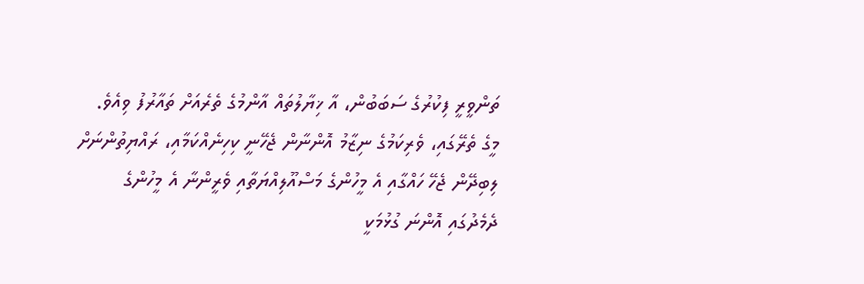ތަންވީރީ ފިކުރުގެ ސަބަބުން، އާ ޚިޔާލުތައް އާންމުގެ ތެރެއަށް ތައާރުފު ވިއެވެ. މީގެ ތެރޭގައި، ވެރިކަމުގެ ނިޒާމު އޮންނާން ޖެހޭނީ ކިހިނެއްކަމާއި، ރައްޔިތުންނަށް ލިބިދޭން ޖެހޭ ހައްގާއި އެ މީހުންގެ މަސްއޫލިއްޔަތާއި ވެރީންނާ އެ މީހުންގެ ދެމެދުގައި އޮންނަ ގުޅުމަކީ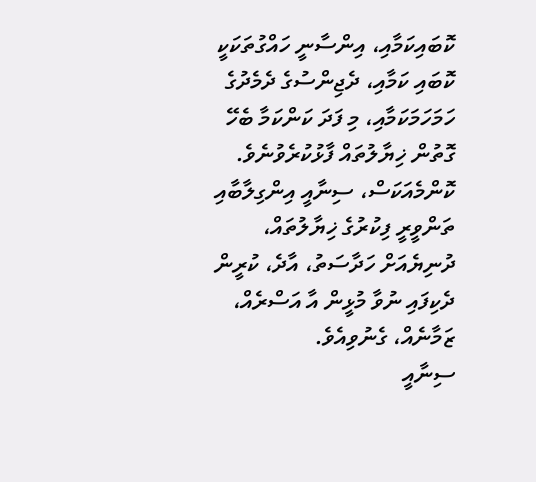ކޮބައިކަމާއި، އިންސާނީ ހައްގުތަކަކީ ކޮބައި ކަމާއި، ދެޖިންސުގެ ދެމެދުގެ ހަމަހަމަކަމާއި، މި ފަދަ ކަންކަމާ ބެހޭ ގޮތުން ޚިޔާލުތައް ފާޅުކުރެވުނެވެ. ކޮންމެއަކަސް، ސިނާއީ އިންގިލާބާއި ތަންވީރީ ފިކުރުގެ ޚިޔާލުތައް، ދުނިޔެއަށް ހަދާސަތު، އާދެ، ކުރީން ދެކިފައި ނުވާ މުޅީން އާ އަސްރެއް، ޒަމާނެއް، ގެނުވިއެވެ.
ސިނާއީ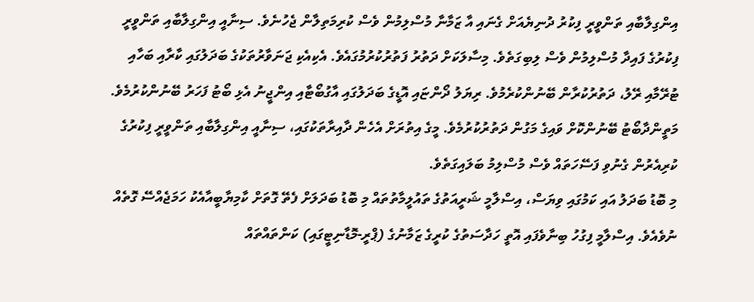އިންގިލާބާއި ތަންވީރީ ފިކުރު ދުނިޔެއަށް ގެނައި އާ ޒަމާނާ މުސްލިމުން ވެސް ކުރިމަތިލާން ޖެހުނެވެ. ސިނާއީ އިންގިލާބާއި ތަންވީރީ ފިކުރުގެ ފައިދާ މުސްލިމުން ވެސް ލިބިގަތެވެ. މިސާލަކަށް ދަތުރު ފަތުރުކުރުމުގައެވެ. އެކިއެކި ޖަނަވާރުތަކުގެ ބަދަލުގައި ކާރާއި ބަހާއި ޓުރޭމާއި ރޭލު، ދަތުރުކުރާން ބޭނުންކުރެމުވެ. ރިޔަލު ދޯންޏައި އޮޑީގެ ބަދަލުގައި އާގުބޯޓާއި އިންޖީނު އެޅި ބޯޓު ފަހަރު ބޭނުންކުރުމެވެ. މަތީންދާބޯޓު ބޭނުންކޮށް ވައިގެ މަގުން ދަތުރުކުރުމެވެ. މީގެ އިތުރަށް އެހެން ދާއިރާތަކުގައި، ސިނާއީ އިންގިލާބާއި ތަންވީރީ ފިކުރުގެ ކުރިއެރުން ގެނުވި ފަސޭހަތައް ވެސް މުސްލިމު ބަލައިގަތެވެ.
މި ބޮޑު ބަދަލު އައި ކަމުގައި ވިޔަސް، އިސްލާމީ ޝަރީއަތުގެ ތައުލީމާތުތައް މި ބޮޑު ބަދަލަށް ފެތޭ ގޮތަށް ކާމިޔާބީއާއެކު ހަމަޖެއްސޭ ގޮތެއް ނުވެއެވެ. އިސްލާމީ ފިގުހު ބިނާވެފައި އޮތީ ހަދާސަތުގެ ކުރީގެ ޒަމާނުގެ (ޕްރީ-މޮޑާނިޓީގައި) ކަންތައްތައް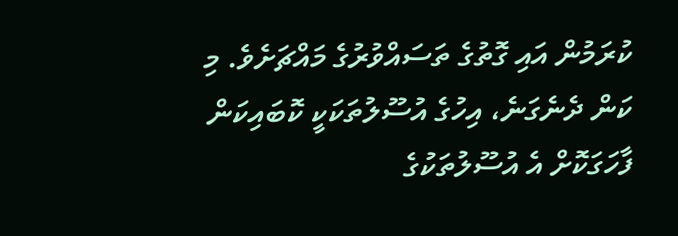ކުރަމުން އައި ގޮތުގެ ތަސައްވުރުގެ މައްޗަށެވެ. މި ކަން ދެނެގަނެ، އިހުގެ އުސޫލުތަކަކީ ކޮބައިކަން ފާހަގަކޮށް އެ އުސޫލުތަކުގެ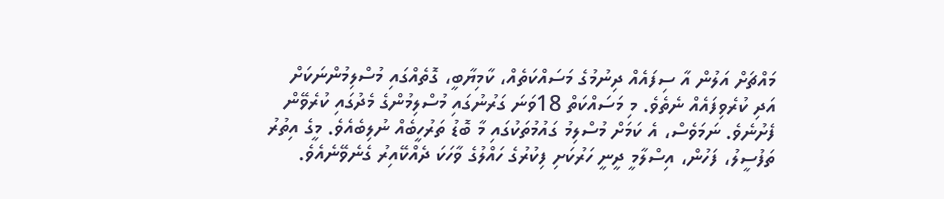މައްޗަށް އަލުން އާ ސިފައެއް ދިނުމުގެ މަސައްކަތެއް، ކާމިޔާބީ، ގޮތެއްގައި މުސްލިމުންނަކަށް އަދި ކުރެވިފައެއް ނެތެވެ. މި މަސައްކަތް 18ވަނަ ގަރުނުގައި މުސްލިމުންގެ މެދުގައި ކުރެވޭން ފެށުނެވެ. ނަމަވެސް، އެ ކަމަށް މުސްލިމު ގައުމުތަކުގައި މާ ބޮޑު ތަރުހީބެއް ނުލިބެއެވެ. މީގެ އިތުރު ތަފުސީލު، ފަހުން، އިސްލާމީ ދީނީ ހަރުކަށި ފިކުރުގެ ހައްލުގެ ވާހަކަ ދެއްކޭއިރު ގެނެވޭނެއެވެ.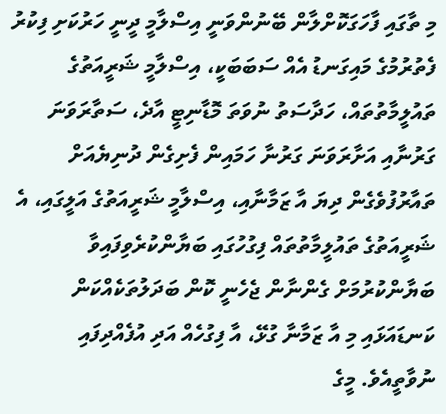މި ތާގައި ފާހަގަކޮށްލާން ބޭނުންވަނީ އިސްލާމީ ދީނީ ހަރުކަށި ފިކުރު ފެތުރުމުގެ މައިގަނޑު އެއް ސަބަބަކީ، އިސްލާމީ ޝަރީއަތުގެ ތައުލީމާތުތައް، ހަދާސަތު ނުވަތަ މޮޑާނިޓީ އާދެ، ސަތާރަވަނަ ގަރުނާއި އަށާރަވަނަ ގަރުނާ ހަމައިން ފެށިގެން ދުނިޔެއަށް ތައާރުފުވެގެން ދިޔަ އާ ޒަމާނާއި، އިސްލާމީ ޝަރީއަތުގެ އަލީގައި، އެ ޝަރީއަތުގެ ތައުލީމާތުތައް ފިގުހުގައި ބަޔާންކުރެވިފައިވާ ބަޔާންކުރުމަށް ގެންނާން ޖެހެނީ ކޮން ބަދަލުތަކެއްކަން ކަނޑައަޅައި މި އާ ޒަމާނާ ގުޅޭ، އާ ފިގުހެއް އަދި އުފެއްދިފައި ނުވާތީއެވެ. މީގެ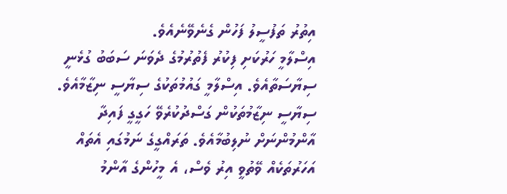އިތުރު ތަފުސީލު ފަހުން ގެނެވޭނެއެވެ.
އިސްލާމީ ހަރުކަށި ފިކުރު ފެތުރުމުގެ ދެވަނަ ސަބަބު ގުޅެނީ ސިޔާސަތާއެވެ. އިސްލާމީ ގައުމުތަކުގެ ސިޔާސީ ނިޒާމާއެވެ. ސިޔާސީ ނިޒާމުތަކުން ގަސްދުކުރެވޭ ހަގީގީ ފައިދާ އާންމުންނަށް ނުލިބުމާއެވެ. ތަރައްގީގެ ނަމުގައި އެތައް އަހަރުތަކެއް ވޭތުވީ އިރު ވެސް، އެ މީހުންގެ އާންމު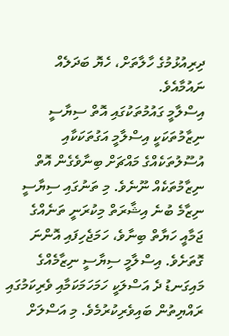ދިރިއުޅުމުގެ ހާލާތަށް، ހެޔޮ ބަދަލެއް ނައުމާއެވެ.
އިސްލާމީ ގައުމުތަކުގައި އޮތް ސިޔާސީ ނިޒާމުތަކަކީ އިސްލާމީ އަގުތަކަކާއި އުސޫލުތަކެއްގެ މައްޗަށް ބިނާވެގެން އޮތް ނިޒާމުތަކެއް ނޫނެވެ. މި ތަނުގައި ސިޔާސީ ނިޒާމެ ބުނެ އިޝާރަތް މިކުރަނީ ތަނެއްގެ ޖަމާއީ ހަޔާތް ބިނާވެ، ހަމަޖެހިފައި އޮންނަ ގޮތަށެވެ. އިސްލާމީ ސިޔާސީ ނިޒާމެއްގެ މައިގަނޑު ދެ އަސްލަކީ ހަމަހަމަކަމާއި ވެރިކަމުގައި ރައްޔިތުން ބައިވެރިކުރުމެވެ. މި އަސްލަށް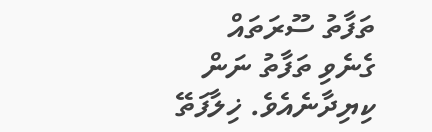ތަފާތު ސޫރަތައް ގެނެވި ތަފާތު ނަން ކިޔިދާނެއެވެ. ޚިލާފަތޭ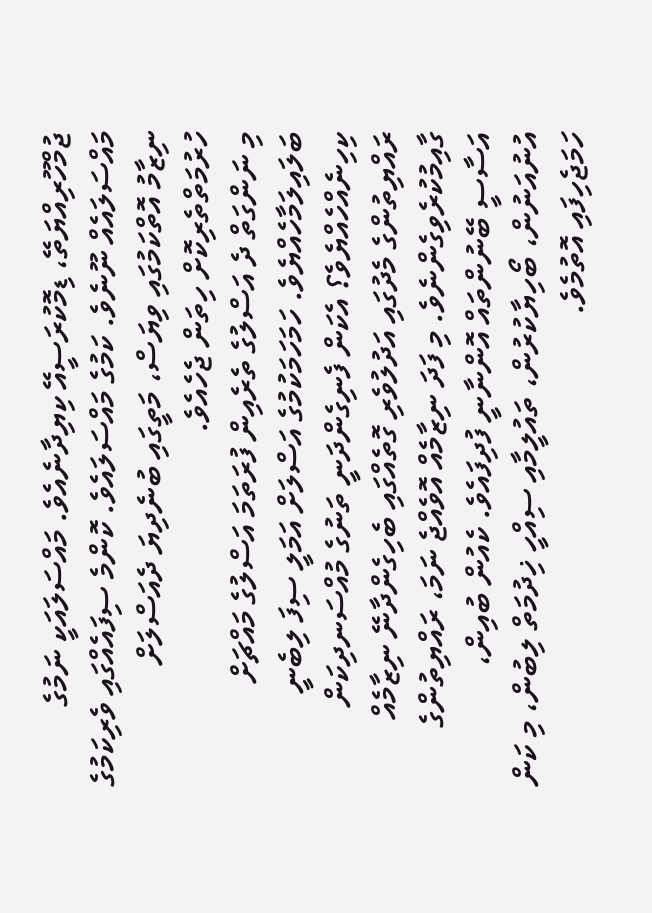ޖުމްހޫރިއްޔަތޭ، ޑިމޮކުރަސީއޭ ކިޔިދާނެއެވެ. މައްސަލައަކީ ނަމުގެ މައްސަލައެއް ނޫނެވެ. ކަމުގެ މައްސަލައެވެ. ކޮންމެ ސިފައެއްގައި ވެރިކަމުގެ ނިޒާމު އޮތްކަމުގައި ވިޔަސް، މަތީގައި ބުނެދިޔަ ދެއަސްލަށް ހުރުމަތްތެރިކޮށް ހިތަން ޖެހެއެވެ.
މި ނަންގަތް ދެ އަސްލުގެ ތެރެއިން ފުރަތަމަ އަސްލުގެ މައްޗަށް ބަލައިލަމާހެއްޔެވެ. ހަމަހަމަކުމުގެ އަސްލަށް އަމަލީ ސިފަ ލިބެނީ ކިހިނެއްހެއްޔެވެ؟ އެކަން ފެނިގެންދަނީ ތަނުގެ މުއްސަނދިކަން ރައްޔިތުންގެ މެދުގައި އަދުލުވެރި ގޮތެއްގައި ބެހިގެންދާނޭ ނިޒާމެއް ގާއިމުކުރެވިގެންނެވެ. މި ފަދަ ނިޒާމެއް އޮވެއްޖެ ނަމަ، ރައްޔިތުންގެ އަސާސީ ބޭނުންތައް އޮންނާނީ ފުދިފައެވެ. ކެއުން ބުއިން، އުނުއަނުން، ބޯހިޔާކުރުން، ތައުލީމާއި ސިއްހީ ޚިދުމަތް ލިބުން، މި ކަން ހަމަޖެހިފައި އޮތުމެވެ.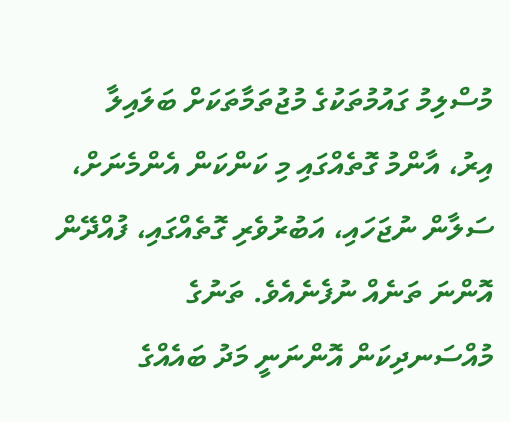މުސްލިމު ގައުމުތަކުގެ މުޖުތަމާތަކަށް ބަލައިލާ އިރު، އާންމު ގޮތެއްގައި މި ކަންކަން އެންމެނަށް، ސަލާން ނުޖަހައި، އަބުރުވެރި ގޮތެއްގައި، ފުއްދޭން އޮންނަ ތަނެއް ނުފެނެއެވެ. ތަނުގެ މުއްސަނދިކަން އޮންނަނީ މަދު ބައެއްގެ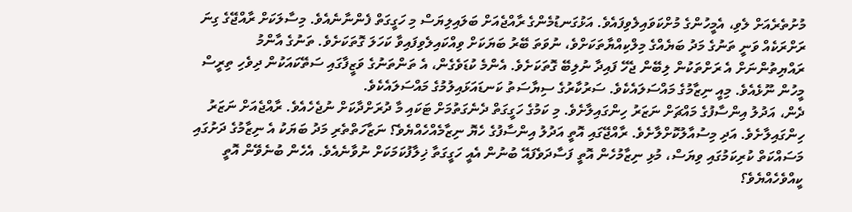މުށުތެރެއަށް ލެވި، އެމީހުންގެ މުށްކަވައިލެވިފައެވެ. އަޅުގަނޑުމެންގެ ރާއްޖެއަށް ބަލައިލިޔަސް މި ހަގީގަތް ފެންނާނެއެވެ. މިސާލަކަށް ރާއްޖޭގެ ގިނަ ރަށްރަކެއް ވަނީ ތަނުގެ މަދު ބަޔެއްގެ މިލްކިއްޔާތަކަށްވެ، ނުވަތަ ބޭރު ބަޔަކަށް ވިއްކައިލެވިފައިވާ ކަހަލަ ގޮތަކަށެވެ. ތަނުގެ އާންމު ރައްޔިތުންނަށް އެ ރަށްތަކުން ލިބޭން ޖެހޭ ފައިދާ ނުލިބޭ ގޮތަކަށެވެ. އެންމެ ކުޑަވެގެން، އެ ތަންތަނުގެ ވަޒީފާގައި ސަތޭކައަކުން ދިވެހި ތިރީސް މީހުން ނޫޅެއެވެ. މިއީ ނިޒާމުގެ މައްސަލައެކެވެ. ސަރުކާރުގެ ސިޔާސަތު ކަނޑައަޅައިލުމުގެ މައްސަލައެކެވެ.
ދެން، އަދުލު އިންސާފުގެ މައްޗަށް ނަޒަރު ހިންގައިލާށެވެ. މި ކަމުގެ ހަގީގަތް ދެނެގަތުމަށް ޓަކައި މާ ދުރަށްދާކަށް ނުޖެހެއެވެ. ރާއްޖެއަށް ނަޒަރު ހިންގައިލާށެވެ. އަދި މިސުއާލުކޮށްލާށެވެ. ރާއްޖޭގައި އޮތީ އަދުލު އިންސާފުގެ ހެޔޮ ނިޒާމެއްހެއްޔެވެ؟ ނަޒާހަތްތެރި މަދު ބަޔަކު އެ ނިޒާމުގެ ދަށުގައި މަސައްކަތް ކުރިކަމުގައި ވިޔަސް، މުޅި ނިޒާމުހެން އޮތީ ފަސާދަވެފައޭ ބުނުން އެއީ ހަގީގަތާ ޚިލާފުކަމަކަށް ނުވާނެއެވެ. އެހެން ބުނެވޭން އޮތީ ކީއްވެހެއްޔެވެ؟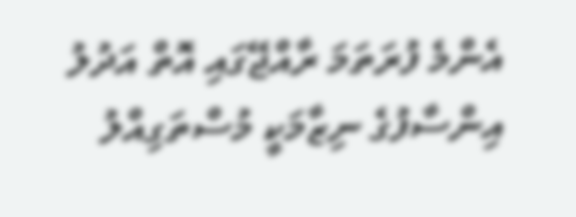އެންމެ ފުރަތަމަ ރާއްޖޭގައި އޮތް އަދުލު އިންސާފުގެ ނިޒާމަކީ މުސްތަގިއްލު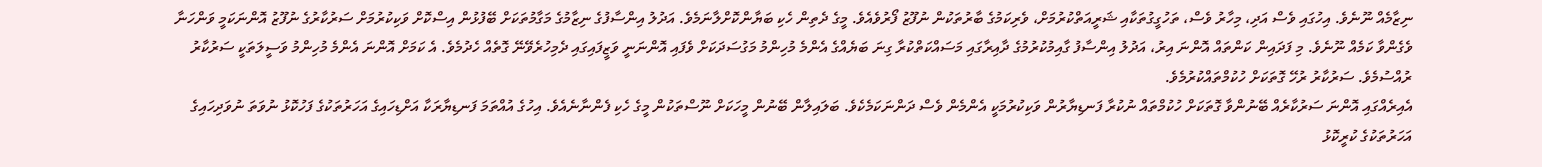ނިޒާމެއް ނޫނެވެ. އިހުގައި ވެސް އަދި، މިހާރު ވެސް، ތަހުގީގުތަކާއި ޝަރީއަތްކުރުމަށް، ވެރިކަމުގެ ބާރުތަކުން ނުފޫޒު ފޯރުވެއެވެ. މީގެ ދެތިން ހެކި ބަޔާންކޮށްލާނަމެވެ. އަދުލު އިންސާފުގެ ނިޒާމުގެ މަގާމުތަކަށް ބޭފުޅުން އިސްކޮށް ވަކިކުރުމަށް ސަރުކާރުގެ ނުފޫޒު އޮންނަކަމީ ވަންހަނާ ވެގެންވާ ކަމެއް ނޫނެވެ. މި ފަދައިން ކަންތައް އޮންނަ އިރު، އަދުލު އިންސާފު ގާއިމުކުރުމުގެ ދާއިރާގައި މަސައްކަތްކުރާ ގިނަ ބަޔެއްގެ އެންމެ މުހިންމު މަގުސަދަކަށް ވެފައި އޮންނަނީ ވަޒީފައިގައި ދެމިހުރެވޭނޭ ގޮތެއް ހެދުމެވެ. އެ ކަމަށް އޮންނަ އެންމެ މުހިންމު ވަސީލަތަކީ ސަރުކާރު ރުއްސުމެވެ. ސަރުކާރު ރުހޭ ގޮތަކަށް ހުކުމްތައްކުރުމެވެ.
އެއިރެއްގައި އޮންނަ ސަރުކާރެއް ބޭނުންވާ ގޮތަކަށް ހުކުމްތައް ނުކުރާ ފަނޑިޔާރުން ވަކިކުރުމަކީ އެންމެން ވެސް ދަންނަކަމެކެވެ. ބަލައިލާން ބޭނުން މީހަކަށް ނޫސްތަކުން މީގެ ހެކި ފެންނާނެއެވެ. އިހުގެ އުއްތަމަ ފަނޑިޔާރަކާ އަށްޑިހައިގެ އަހަރުތަކުގެ ފަހުކޮޅު ނުވަތަ ނުވަދިހައިގެ އަހަރުތަކުގެ ކުރީކޮޅު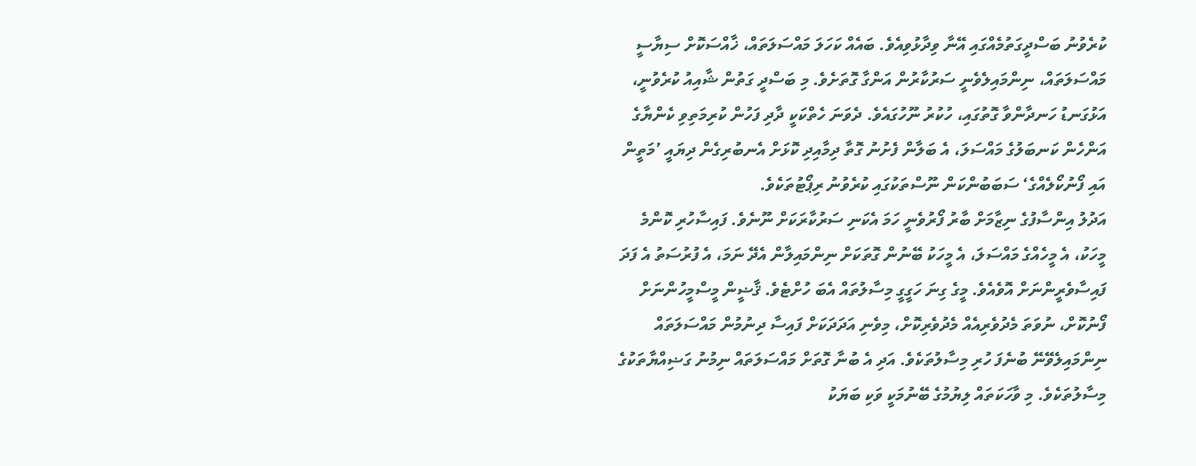ކުރެވުނު ބަސްދީގަތުމެއްގައި އޭނާ ވިދާޅުވިއެވެ. ބައެއް ކަހަލަ މައްސަލަތައް، ޚާއްސަކޮށް ސިޔާސީ މައްސަލަތައް، ނިންމައިލެވެނީ ސަރުކާރުން އަންގާ ގޮތަށެވެ. މި ބަސްދީ ގަތުން ޝާއިއު ކުރެވުނީ، އަޅުގަނޑު ހަނދާންވާ ގޮތުގައި، ހުކުރު ނޫހުގައެވެ. ދެވަނަ ހެތްކަކީ ދާދި ފަހުން ކުރިމަތިވި ކެންޔާގެ އަންހެން ކަނބަލުގެ މައްސަލަ، އެ ބަލާން ފެށުނު ގޮތާ ދިމާއިދި ކޮޅަށް އެނބުރިގެން ދިޔައީ ’މަތީން އައި ފޯނުކޯލެއްގެ‘ ސަބަބުންކަން ނޫސްތަކުގައި ކުރެވުނު ރިޕޯޓުތަކެވެ.
އަދުލު އިންސާފުގެ ނިޒާމަށް ބާރު ފޯރުވެނީ ހަމަ އެކަނި ސަރުކާރަކަށް ނޫނެވެ. ފައިސާހުރި ކޮންމެ މީހަކު، އެ މީހެއްގެ މައްސަލަ، އެ މީހަކު ބޭނުން ގޮތަކަށް ނިންމައިލާން އެދޭ ނަމަ، އެ ފުރުސަތު އެ ފަދަ ފައިސާވެރީންނަށް އޮވެއެވެ. މީގެ ގިނަ ހަގީގީ މިސާލުތައް އެބަ ހުށްޓެވެ. ޤާޟީން މީސްމީހުންނަށް ފޯނުކޮށް، ނުވަތަ މެދުވެރިއެއް މެދުވެރިކޮށް، މިވެނި އަދަދަކަށް ފައިސާ ދިނުމުން މައްސަލަތައް ނިންމައިލެވޭނޭ ބުނެފަ ހުރި މިސާލުތަކެވެ. އަދި އެ ބުނާ ގޮތަށް މައްސަލަތައް ނިމުނު ގަޟިއްޔާތަކުގެ މިސާލުތަކެވެ. މި ވާހަކަތައް ލިޔުމުގެ ބޭނުމަކީ ވަކި ބަޔަކު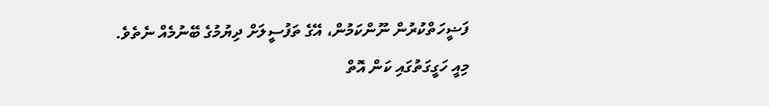ފަޟީހަތްކުރުން ނޫންކަމުން، އޭގެ ތަފުސީލަށް ދިޔުމުގެ ބޭނުމެއް ނެތެވެ. މިއީ ހަގީގަތުގައި ކަން އޮތް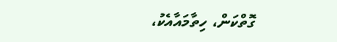ގޮތްކަން، ހިތާމައާއެކު،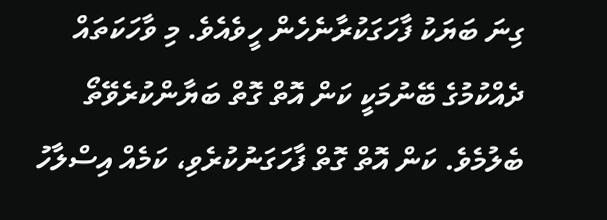ގިނަ ބަޔަކު ފާހަގަކުރާނެހެން ހީވެއެވެ. މި ވާހަކަތައް ދެއްކުމުގެ ބޭނުމަކީ ކަން އޮތް ގޮތް ބަޔާންކުރެވޭތޯ ބެލުމެވެ. ކަން އޮތް ގޮތް ފާހަގަނުކުރެވި، ކަމެއް އިސްލާހު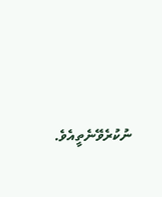ނުކުރެވޭނެތީއެވެ.